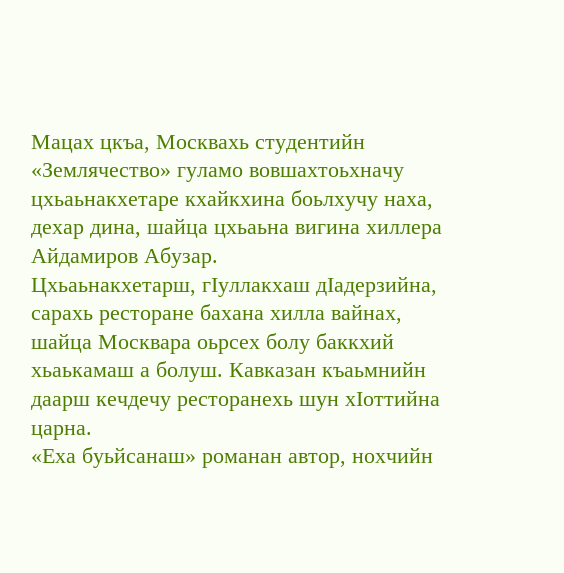Мацах цкъа, Москвахь студентийн «Землячество» гуламо вовшахтоьхначу цхьаьнакхетаре кхайкхина боьлхучу наха, дехар дина, шайца цхьаьна вигина хиллера Айдамиров Абузар.
Цхьаьнакхетарш, гIуллакхаш дIадерзийна, сарахь ресторане бахана хилла вайнах, шайца Москвара оьрсех болу баккхий хьаькамаш а болуш. Кавказан къаьмнийн даарш кечдечу ресторанехь шун хIоттийна царна.
«Еха буьйсанаш» романан автор, нохчийн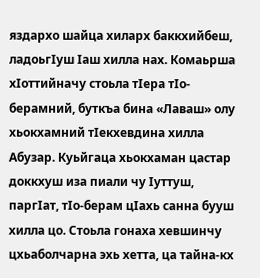яздархо шайца хиларх баккхийбеш, ладоьгIуш Iаш хилла нах. Комаьрша хIоттийначу стоьла тIера тIо-берамний, буткъа бина «Лаваш» олу хьокхамний тIекхевдина хилла Абузар. Куьйгаца хьокхаман цастар доккхуш иза пиали чу Iуттуш, паргIат, тIо-берам цIахь санна бууш хилла цо. Стоьла гонаха хевшинчу цхьаболчарна эхь хетта, ца тайна-кх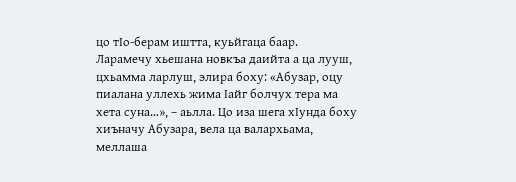цо тIо-берам иштта, куьйгаца баар.
Ларамечу хьешана новкъа даийта а ца лууш, цхьамма ларлуш, элира боху: «Абузар, оцу пиалана уллехь жима Iайг болчух тера ма хета суна…», – аьлла. Цо иза шега хIунда боху хиъначу Абузара, вела ца валархьама, меллаша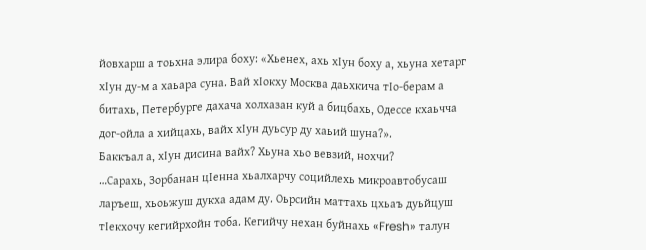йовхарш а тоьхна элира боху: «Хьенех, ахь хIун боху а, хьуна хетарг хIун ду-м а хаьара суна. Вай хIокху Москва даьхкича тIо-берам а битахь, Петербурге дахача холхазан куй а бицбахь, Одессе кхаьчча дог-ойла а хийцахь, вайх хIун дуьсур ду хаьий шуна?».
Баккъал а, хIун дисина вайх? Хьуна хьо вевзий, нохчи?
…Сарахь, Зорбанан цIенна хьалхарчу социйлехь микроавтобусаш ларъеш, хьоьжуш дукха адам ду. Оьрсийн маттахь цхьаъ дуьйцуш тIекхочу кегийрхойн тоба. Кегийчу нехан буйнахь «Fresh» талун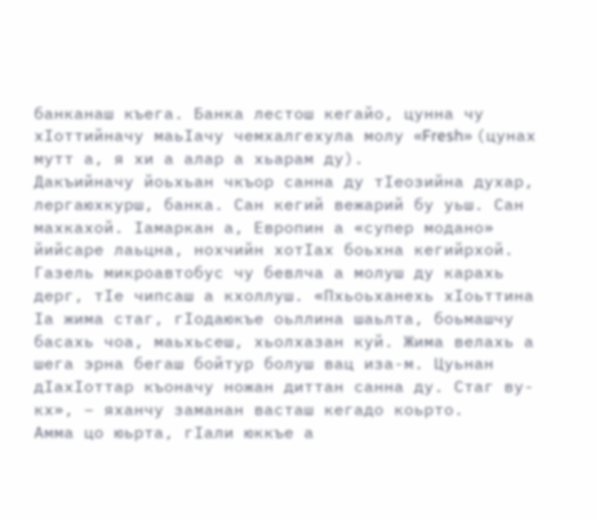банканаш къега. Банка лестош кегайо, цунна чу хIоттийначу маьIачу чемхалгехула молу «Fresh» (цунах мутт а, я хи а алар а хьарам ду).
Дакъийначу йоьхьан чкъор санна ду тIеозийна духар, лергаюхкурш, банка. Сан кегий вежарий бу уьш. Сан махкахой. Iамаркан а, Европин а «супер модано» йийсаре лаьцна, нохчийн хотIах боьхна кегийрхой. Газель микроавтобус чу бевлча а молуш ду карахь дерг, тIе чипсаш а кхоллуш. «Пхьоьханехь хIоьттина Iа жима стаг, гIодаюкъе оьллина шаьлта, боьмашчу басахь чоа, маьхьсеш, хьолхазан куй. Жима велахь а шега эрна бегаш бойтур болуш вац иза-м. Цуьнан дIахIоттар къоначу ножан диттан санна ду. Стаг ву-кх», – яханчу заманан васташ кегадо коьрто.
Амма цо юьрта, гIали юккъе а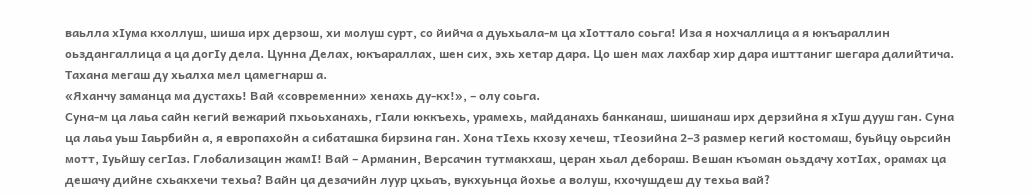ваьлла хIума кхоллуш, шиша ирх дерзош, хи молуш сурт, со йийча а дуьхьала-м ца хIоттало соьга! Иза я нохчаллица а я юкъараллин оьздангаллица а ца догIу дела. Цунна Делах, юкъараллах, шен сих, эхь хетар дара. Цо шен мах лахбар хир дара ишттаниг шегара далийтича. Тахана мегаш ду хьалха мел цамегнарш а.
«Яханчу заманца ма дустахь! Вай «современни» хенахь ду-кх!», – олу соьга.
Суна-м ца лаьа сайн кегий вежарий пхьоьханахь, гIали юккъехь, урамехь, майданахь банканаш, шишанаш ирх дерзийна я хIуш дууш ган. Суна ца лаьа уьш Iаьрбийн а, я европахойн а сибаташка бирзина ган. Хона тIехь кхозу хечеш, тIеозийна 2–3 размер кегий костомаш, буьйцу оьрсийн мотт, Iуьйшу сегIаз. Глобализацин жамI! Вай – Арманин, Версачин тутмакхаш, церан хьал дебораш. Вешан къоман оьздачу хотIах, орамах ца дешачу дийне схьакхечи техьа? Вайн ца дезачийн луур цхьаъ, вукхуьнца йохье а волуш, кхочушдеш ду техьа вай?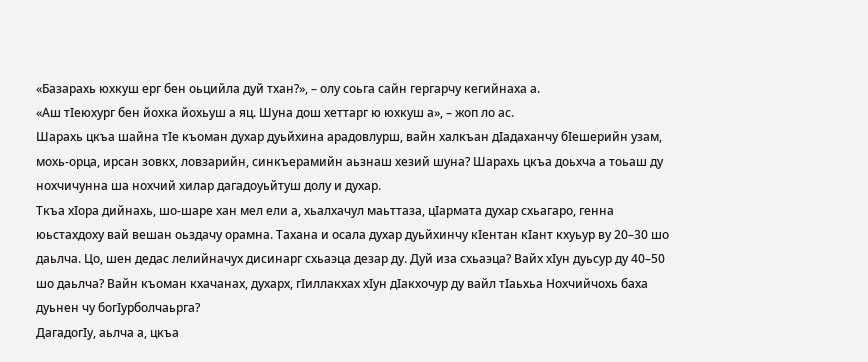«Базарахь юхкуш ерг бен оьцийла дуй тхан?», – олу соьга сайн гергарчу кегийнаха а.
«Аш тIеюхург бен йохка йохьуш а яц. Шуна дош хеттарг ю юхкуш а», – жоп ло ас.
Шарахь цкъа шайна тIе къоман духар дуьйхина арадовлурш, вайн халкъан дIадаханчу бIешерийн узам, мохь-орца, ирсан зовкх, ловзарийн, синкъерамийн аьзнаш хезий шуна? Шарахь цкъа доьхча а тоьаш ду нохчичунна ша нохчий хилар дагадоуьйтуш долу и духар.
Ткъа хIора дийнахь, шо-шаре хан мел ели а, хьалхачул маьттаза, цIармата духар схьагаро, генна юьстахдоху вай вешан оьздачу орамна. Тахана и осала духар дуьйхинчу кIентан кIант кхуьур ву 20–30 шо даьлча. Цо, шен дедас лелийначух дисинарг схьаэца дезар ду. Дуй иза схьаэца? Вайх хIун дуьсур ду 40–50 шо даьлча? Вайн къоман кхачанах, духарх, гIиллакхах хIун дIакхочур ду вайл тIаьхьа Нохчийчохь баха дуьнен чу богIурболчаьрга?
ДагадогIу, аьлча а, цкъа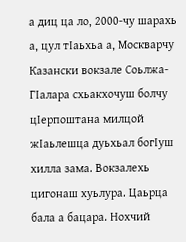а диц ца ло, 2000-чу шарахь а, цул тIаьхьа а, Москварчу Казански вокзале Соьлжа-ГIалара схьакхочуш болчу цIерпоштана милцой жIаьлешца дуьхьал богIуш хилла зама. Вокзалехь цигонаш хуьлура. Цаьрца бала а бацара. Нохчий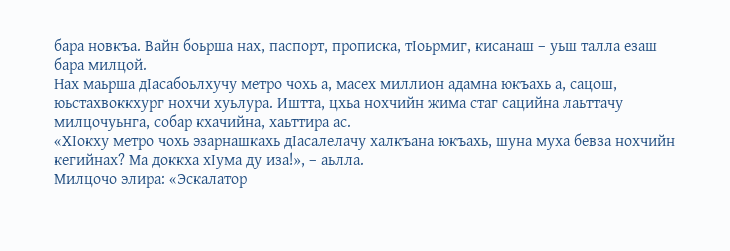бара новкъа. Вайн боьрша нах, паспорт, прописка, тIоьрмиг, кисанаш – уьш талла езаш бара милцой.
Нах маьрша дIасабоьлхучу метро чохь а, масех миллион адамна юкъахь а, сацош, юьстахвоккхург нохчи хуьлура. Иштта, цхьа нохчийн жима стаг сацийна лаьттачу милцочуьнга, собар кхачийна, хаьттира ас.
«ХIокху метро чохь эзарнашкахь дIасалелачу халкъана юкъахь, шуна муха бевза нохчийн кегийнах? Ма доккха хIума ду иза!», – аьлла.
Милцочо элира: «Эскалатор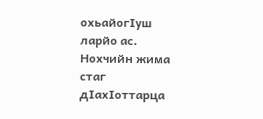охьайогIуш ларйо ас. Нохчийн жима стаг дIахIоттарца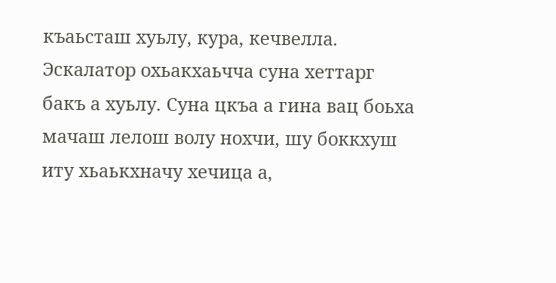къаьсташ хуьлу, кура, кечвелла. Эскалатор охьакхаьчча суна хеттарг бакъ а хуьлу. Суна цкъа а гина вац боьха мачаш лелош волу нохчи, шу боккхуш иту хьаькхначу хечица а,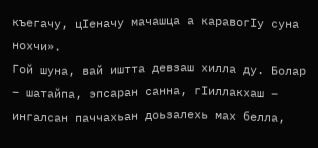къегачу, цIеначу мачашца а каравогIу суна нохчи».
Гой шуна, вай иштта девзаш хилла ду. Болар – шатайпа, эпсаран санна, гIиллакхаш – ингалсан паччахьан доьзалехь мах белла,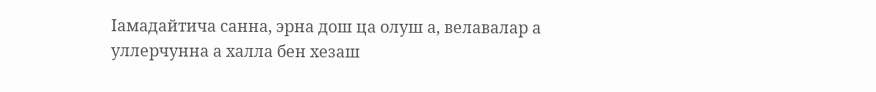Iамадайтича санна, эрна дош ца олуш а, велавалар а уллерчунна а халла бен хезаш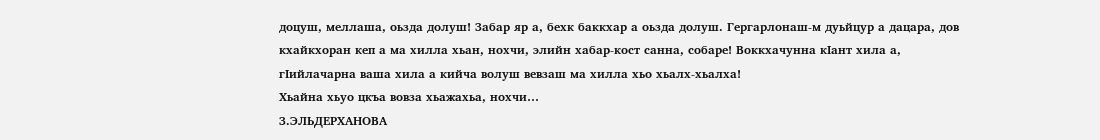доцуш, меллаша, оьзда долуш! Забар яр а, бехк баккхар а оьзда долуш. Гергарлонаш-м дуьйцур а дацара, дов кхайкхоран кеп а ма хилла хьан, нохчи, элийн хабар-кост санна, собаре! Воккхачунна кIант хила а, гIийлачарна ваша хила а кийча волуш вевзаш ма хилла хьо хьалх-хьалха!
Хьайна хьуо цкъа вовза хьажахьа, нохчи…
З.ЭЛЬДЕРХАНОВА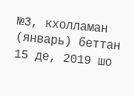№3, кхолламан (январь) беттан 15 де, 2019 шо